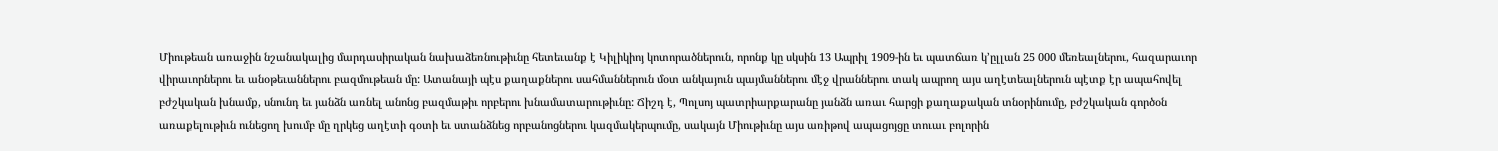Միութեան առաջին նշանակալից մարդասիրական նախաձեռնութիւնը հետեւանք է Կիլիկիոյ կոտորածներուն, որոնք կը սկսին 13 Ապրիլ 1909-ին եւ պատճառ կ՚ըլլան 25 000 մեռեալներու, հազարաւոր վիրաւորներու եւ անօթեւաններու բազմութեան մը: Ատանայի պէս քաղաքներու սահմաններուն մօտ անկայուն պայմաններու մէջ վրաններու տակ ապրող այս աղէտեալներուն պէտք էր ապահովել բժշկական խնամք, սնունդ եւ յանձն առնել անոնց բազմաթիւ որբերու խնամատարութիւնը: Ճիշդ է, Պոլսոյ պատրիարքարանը յանձն առաւ հարցի քաղաքական տնօրինումը, բժշկական գործօն առաքելութիւն ունեցող խումբ մը ղրկեց աղէտի գօտի եւ ստանձնեց որբանոցներու կազմակերպումը, սակայն Միութիւնը այս առիթով ապացոյցը տուաւ բոլորին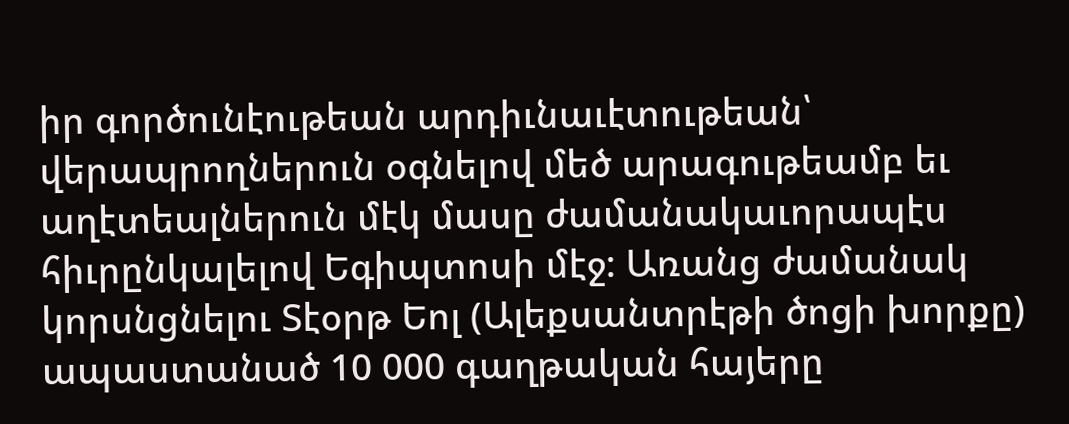իր գործունէութեան արդիւնաւէտութեան՝ վերապրողներուն օգնելով մեծ արագութեամբ եւ աղէտեալներուն մէկ մասը ժամանակաւորապէս հիւրընկալելով Եգիպտոսի մէջ: Առանց ժամանակ կորսնցնելու Տէօրթ Եոլ (Ալեքսանտրէթի ծոցի խորքը) ապաստանած 10 000 գաղթական հայերը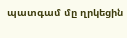պատգամ մը ղրկեցին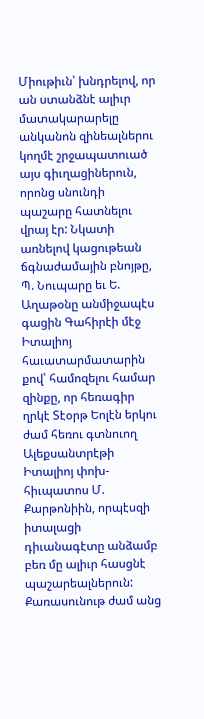Միութիւն՝ խնդրելով, որ ան ստանձնէ ալիւր մատակարարելը անկանոն զինեալներու կողմէ շրջապատուած այս գիւղացիներուն, որոնց սնունդի պաշարը հատնելու վրայ էր: Նկատի առնելով կացութեան ճգնաժամային բնոյթը, Պ. Նուպարը եւ Ե. Աղաթօնը անմիջապէս գացին Գահիրէի մէջ Իտալիոյ հաւատարմատարին քով՝ համոզելու համար զինքը, որ հեռագիր ղրկէ Տէօրթ Եոլէն երկու ժամ հեռու գտնուող Ալեքսանտրէթի Իտալիոյ փոխ-հիւպատոս Մ. Քարթոնիին, որպէսզի իտալացի դիւանագէտը անձամբ բեռ մը ալիւր հասցնէ պաշարեալներուն: Քառասունութ ժամ անց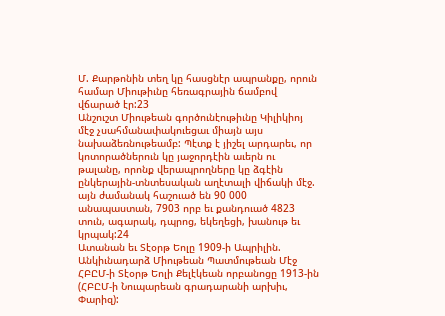Մ. Քարթոնին տեղ կը հասցնէր ապրանքը, որուն համար Միութիւնը հեռագրային ճամբով վճարած էր:23
Անշուշտ Միութեան գործունէութիւնը Կիլիկիոյ մէջ չսահմանափակուեցաւ միայն այս նախաձեռնութեամբ: Պէտք է յիշել արդարեւ, որ կոտորածներուն կը յաջորդէին աւերն ու թալանը, որոնք վերապրողները կը ձգէին ընկերային-տնտեսական աղէտալի վիճակի մէջ. այն ժամանակ հաշուած են 90 000 անապաստան, 7903 որբ եւ քանդուած 4823 տուն, ագարակ, դպրոց, եկեղեցի, խանութ եւ կրպակ:24
Ատանան եւ Տէօրթ Եոլը 1909-ի Ապրիլին. Անկիւնադարձ Միութեան Պատմութեան Մէջ
ՀԲԸՄ-ի Տէօրթ Եոլի Քելէկեան որբանոցը 1913-ին (ՀԲԸՄ-ի Նուպարեան գրադարանի արխիւ, Փարիզ):